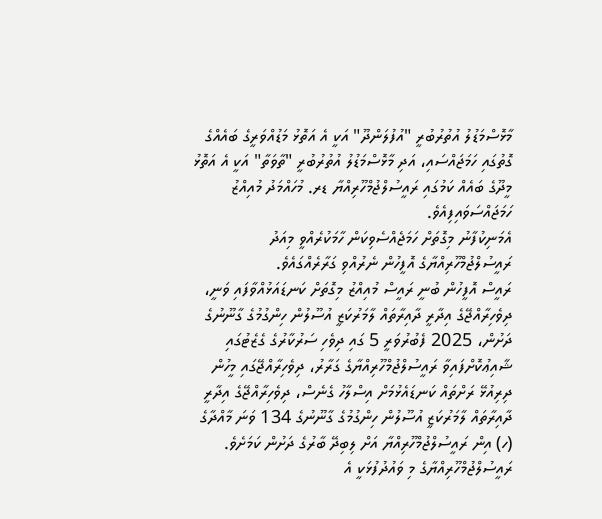މާޅޮސްމަޑުލު އުތުރުބުރީ "އުފުލަންދޫ" އަކީ އެ އަތޮޅު މަޑުއްވަރީގެ ބައެއްގެ ގޮތުގައި ހަމަޖައްސައި، އަދި މާޅޮސްމަޑުލު އުތުރުބުރީ "ތާވަތާ" އަކީ އެ އަތޮޅު މީދޫގެ ބައެއް ކަމުގައި ރައީސުލްޖުމްހޫރިއްޔާ ޑރ. މުހައްމަދު މުއިއްޒު ހަމަޖައްސަވައިފިއެވެ.
އެމަނިކުފާނު މިގޮތަށް ހަމަޖެއްސެވިކަން ހާމަކުރެއްވީ މިއަދު ރައީސުލްޖުމްހޫރިއްޔާގެ އޮފީހުން ނެރުއްވި ގަރާރެއްގައެވެ.
ރައީސް އޮފީހުން ބުނީ ރައީސް މުއިއްޒު މިގޮތަށް ކަނޑައަޅުއްވާފައި ވަނީ، ދިވެހިރާއްޖޭގެ އިދާރީ ދާއިރާތައް ލާމަރުކަޒީ އުސޫލުން ހިންގުމުގެ ގާނޫނުގެ ދަށުން، 2025 ފެބުރުވަރީ 5 ގައި ދިވެހި ސަރުކާރުގެ ގެޒެޓުގައި ޝާއިޢުކޮށްފައިވާ ރައީސުލްޖުމްހޫރިއްޔާގެ ގަރާރު، ދިވެހިރާއްޖޭގައި މީހުން ދިރިއުޅޭ ރަށްތައް ކަނޑައެޅުމަށް އިސްލާހު ގެނެސް، ދިވެހިރާއްޖޭގެ އިދާރީ ދާއިރާތައް ލާމަރުކަޒީ އުސޫލުން ހިންގުމުގެ ގާނޫނުގެ 134 ވަނަ މާއްދާގެ (ހ) އިން ރައީސުލްޖުމްހޫރިއްޔާ އަށް ލިބިދޭ ބާރުގެ ދަށުން ކަމަށެވެ.
ރައީސުލްޖުމްހޫރިއްޔާގެ މި ވައުދުފުޅަކީ އެ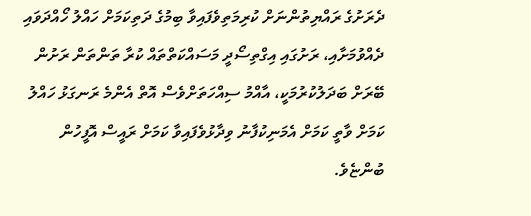ދެރަށުގެ ރައްޔިތުންނަށް ކުރިމަތިވެފައިވާ ބިމުގެ ދަތިކަމަށް ހައްލު ހޯއްދަވައި ދެއްވުމަށާއި، ރަށުގައި އިގްތިސޯދީ މަސައްކަތްތައް ކުރާ ތަންތަން ރަށުން ބޭރަށް ބަދަލުކުރުމަކީ، އާއްމު ސިއްހަތަށްވެސް އޮތް އެންމެ ރަނގަޅު ހައްލު ކަމަށް ވާތީ ކަމަށް އެމަނިކުފާނު ވިދާޅުވެފައިވާ ކަމަށް ރައީސް އޮފީހުން ބުންޏެވެ.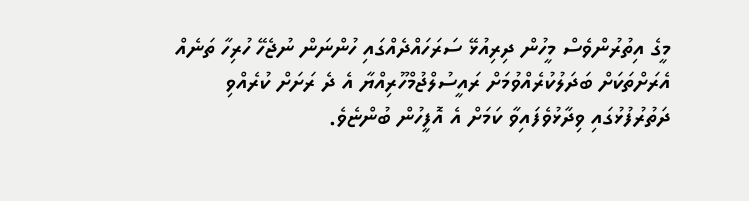މީގެ އިތުރުންވެސް މީހުން ދިރިއުޅޭ ސަރަހައްދެއްގައި ހުންނަން ނުޖެހޭ ހުރިހާ ތަނެއް އެރަށްތަކަށް ބަދަލުކުރެއްވުމަށް ރައީސުލްޖުމްހޫރިއްޔާ އެ ދެ ރަށަށް ކުރެއްވި ދަތުރުފުޅުގައި ވިދާޅުވެފައިވާ ކަމަށް އެ އޮފީހުން ބުންޏެވެ.